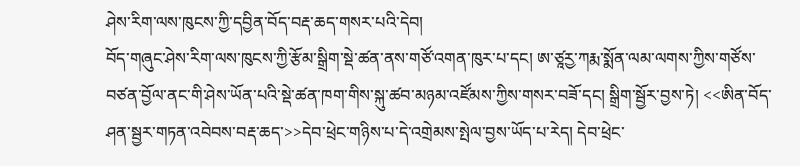ཤེས་རིག་ལས་ཁུངས་ཀྱི་དབྱིན་བོད་བརྡ་ཆད་གསར་པའི་དེབ།
བོད་གཞུང་ཤེས་རིག་ལས་ཁུངས་ཀྱི་རྩོམ་སྒྲིག་སྡེ་ཚན་ནས་གཙོ་འགན་ཁུར་པ་དང། ཨ་ཙཱརྱ་ཀརྨ་སྨོན་ལམ་ལགས་ཀྱིས་གཙོས་བཙན་བྱོལ་ནང་གི་ཤེས་ཡོན་པའི་སྡེ་ཚན་ཁག་གིས་སྐུ་ཚབ་མཉམ་འཛོམས་ཀྱིས་གསར་བཟོ་དང། སྒྲིག་སྦྱོར་བྱས་ཏེ། <<ཨིན་བོད་ཤན་སྦྱར་གཏན་འབེབས་བརྡ་ཆད་>>དེབ་ཕྲེང་གཉིས་པ་དེ་འགྲེམས་སྤེལ་བྱས་ཡོད་པ་རེད། དེབ་ཕྲེང་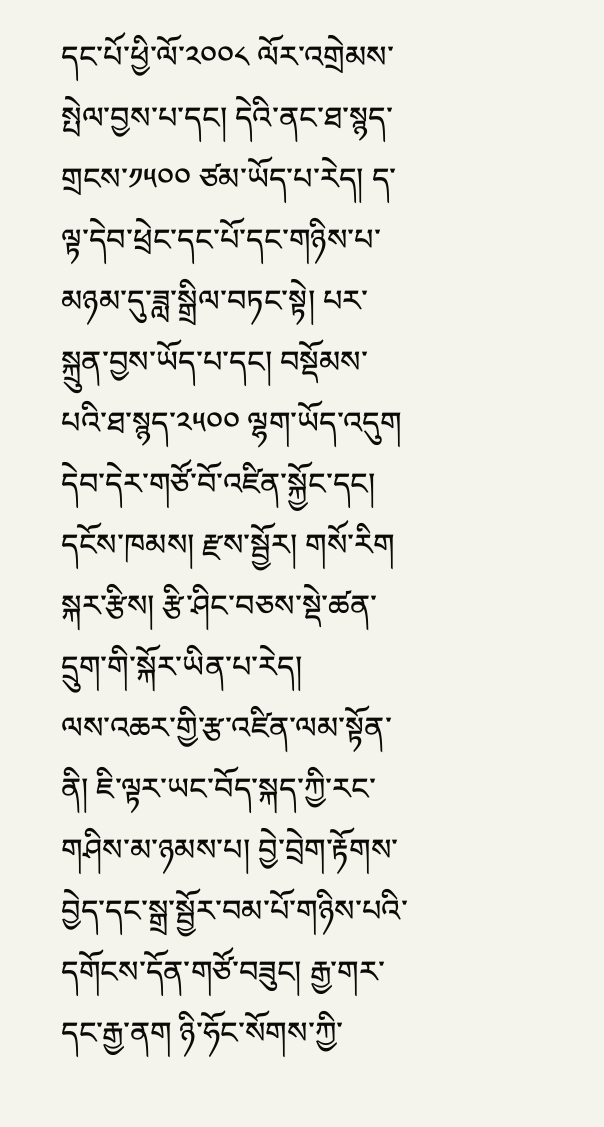དང་པོ་ཕྱི་ལོ་༢༠༠༨ ལོར་འགྲེམས་སྤེལ་བྱས་པ་དང། དེའི་ནང་ཐ་སྙད་གྲངས་༡༥༠༠ ཙམ་ཡོད་པ་རེད། ད་ལྟ་དེབ་ཕྲེང་དང་པོ་དང་གཉིས་པ་མཉམ་དུ་ཟླ་སྒྲིལ་བཏང་སྟེ། པར་སྐྲུན་བྱས་ཡོད་པ་དང། བསྡོམས་པའི་ཐ་སྙད་༢༥༠༠ ལྷག་ཡོད་འདུག
དེབ་དེར་གཙོ་བོ་འཛིན་སྐྱོང་དང། དངོས་ཁམས། རྫས་སྦྱོར། གསོ་རིག སྐར་རྩིས། རྩི་ཤིང་བཅས་སྡེ་ཚན་དྲུག་གི་སྐོར་ཡིན་པ་རེད།
ལས་འཆར་གྱི་རྩ་འཛིན་ལམ་སྟོན་ནི། ཇི་ལྟར་ཡང་བོད་སྐད་ཀྱི་རང་གཤིས་མ་ཉམས་པ། བྱེ་བྲེག་རྟོགས་བྱེད་དང་སྒྲ་སྦྱོར་བམ་པོ་གཉིས་པའི་དགོངས་དོན་གཙོ་བཟུང། རྒྱ་གར་དང་རྒྱ་ནག ཉི་ཧོང་སོགས་ཀྱི་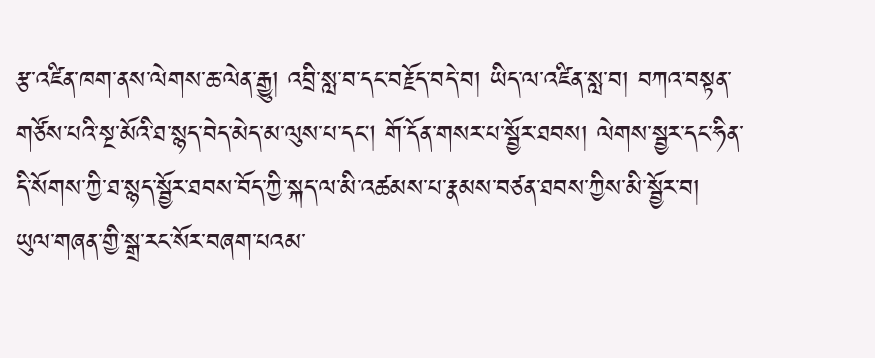རྩ་འཛིན་ཁག་ནས་ལེགས་ཆ་ལེན་རྒྱུ། འབྲི་སླ་བ་དང་བརྗོད་བདེ་བ། ཡིད་ལ་འཛིན་སླ་བ། བཀའ་བསྟན་གཙོས་པའི་སྔ་མོའི་ཐ་སྙད་བེད་མེད་མ་ལུས་པ་དང། གོ་དོན་གསར་པ་སྦྱོར་ཐབས། ལེགས་སྦྱར་དང་ཧིན་དི་སོགས་ཀྱི་ཐ་སྙད་སྦྱོར་ཐབས་བོད་ཀྱི་སྐད་ལ་མི་འཚམས་པ་རྣམས་བཙན་ཐབས་ཀྱིས་མི་སྦྱོར་བ། ཡུལ་གཞན་གྱི་སྒྲ་རང་སོར་བཞག་པའམ་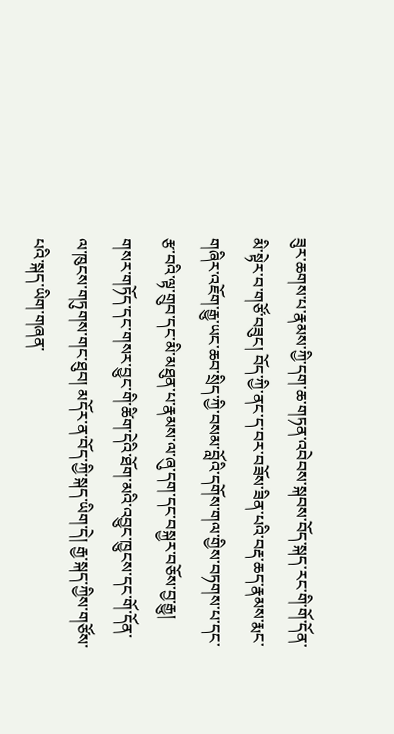ཟུར་ཆགས་པ་རྣམས་ཀྱི་དག་ཆ་གཏན་འབེབས་སྐབས་བོད་སྐད་རང་གི་གོ་དོན་མི་སྟེར་བ་གཙོ་བཟུང། བོད་ཀྱི་ནང་ད་བར་བཟོས་ཟིན་པའི་བརྡ་ཆད་རྣམས་རྨང་གཞིར་འཇོག་རྒྱུ་ཡང་ཆབ་སྲིད་ཀྱི་བསམ་བློའི་དགོས་གལ་གྱིས་བཏགས་པ་དང་རྩ་བའི་ལྟ་གྲུབ་དང་མི་མཐུན་པ་རྣམས་ལ་ཞུ་དག་དང་བསྐྱར་བཅོས་བྱ་རྒྱུ། གསར་གཏོད་དང་གསར་བྱུང་གི་ཚིག་དེའི་ཐོག་མའི་འབྱུང་ཁྱུངས་དང་གོ་དོན་ལ་ཁུངས་གཏུགས་གང་ཐུབ། མདོར་ན་བོད་ཀྱི་སྐད་ཡིག་དེ། རྒྱ་སྐད་ཀྱིས་གཙོས་པའི་སྐད་ཡིག་གཞན་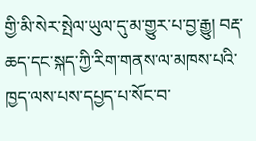གྱི་མི་སེར་སྤེལ་ཡུལ་དུ་མ་གྱུར་པ་བྱ་རྒྱུ། བརྡ་ཆད་དང་སྐད་ཀྱི་རིག་གནས་ལ་མཁས་པའི་ཁྱད་ལས་པས་དཔྱད་པ་སོང་བ་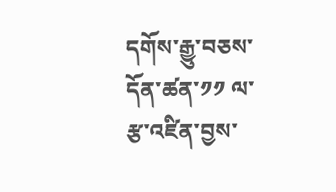དགོས་རྒྱུ་བཅས་དོན་ཚན་༡༡ ལ་རྩ་འཛིན་བྱས་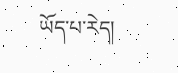ཡོད་པ་རེད།